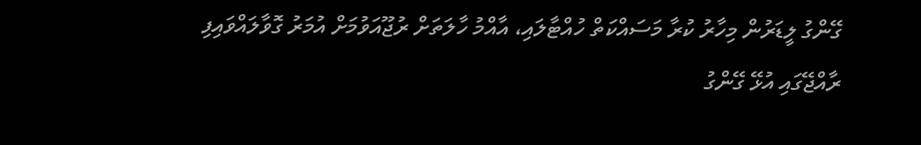ގޭންގު ލީޑަރުން މިހާރު ކުރާ މަސައްކަތް ހުއްޓާލައި، އާއްމު ހާލަތަށް ރުޖޫއަވުމަށް އުމަރު ގޮވާލައްވައިފި
ރާއްޖޭގައި އުޅޭ ގޭންގު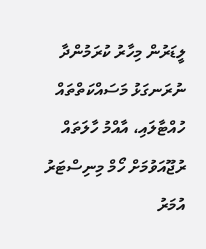ލީޑަރުން މިހާރު ކުރަމުންދާ ނުރަނގަޅު މަސައްކަތްތައް ހުއްޓާލައި، އާއްމު ހާލަތައް ރުޖޫއަވުމަށް ހޯމް މިނިސްޓަރު އުމަރު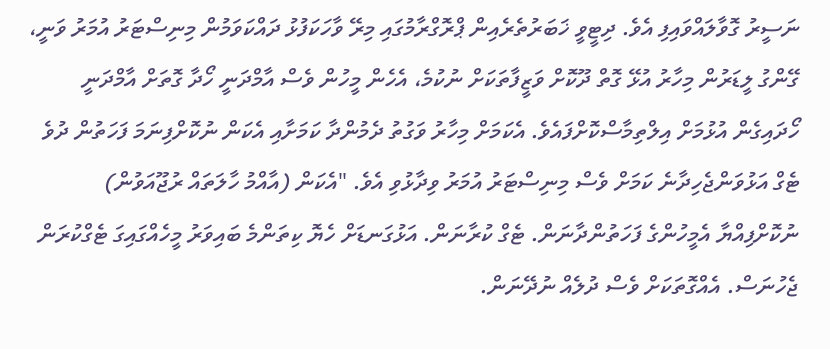ނަސީރު ގޮވާލައްވައިފި އެވެ. ދިޓީވީ ޚަބަރުތެރެއިން ޕްރޮގްރާމުގައި މިރޭ ވާހަކަފުޅު ދައްކަވަމުން މިނިސްޓަރު އުމަރު ވަނީ، ގޭންގު ލީޑަރުން މިހާރު އުޅޭ ގޮތް ދޫކޮށް ވަޒީފާތަކަށް ނުކުމެ، އެހެން މީހުން ވެސް އާމްދަނީ ހޯދާ ގޮތަށް އާމްދަނީ ހޯދައިގެން އުޅުމަށް އިލްތިމާސްކޮށްފައެވެ. އެކަމަށް މިހާރު ވަގުތު ދެމުންދާ ކަމަށާއި އެކަން ނުކޮށްފިނަމަ ފަހަތުން ދުވެ ޓެގް އަޅުވަންޖެހިދާނެ ކަމަށް ވެސް މިނިސްޓަރު އުމަރު ވިދާޅުވި އެވެ. "އެކަން (އާއްމު ހާލަތައް ރުޖޫއަވުން) ނުކޮށްފިއްޔާ އެމީހުންގެ ފަހަތުންދާނަން. ޓެގް ކުރާނަން. އަޅުގަނޑަށް ހެޔޮ ކިތަންމެ ބައިވަރު މީހެއްގައިގަ ޓެގްކުރަން ޖެހުނަސް. އެއްގޮތަކަށް ވެސް ދުލެއް ނުދޭނަން.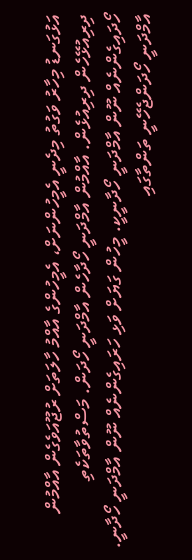އަޅުގަނޑު މިހާރު ވަގުތު މިދެނީ އެމީހުންނަށް، އެމީހުންގެ އާއްމު ހާލަތަށް ރުޖޫއަވެގެން އާއްމުން ދިރިއުޅޭހެން ދިރިއުޅެން. އާއްމުން އާމްދަނީ ހޯދާހެން އާމްދަނީ ހޯދަން. މަސްތުވާތަކެތި ހޯދައިގެންނެއް ނޫން އާމްދަނީ ހޯދާނީކީ. މީހުން ގަޔަށް ވަޅި ހަރައިގެންނެއް ނޫން އާމްދަނީ ހޯދާނީ. އާމްދަނީ ހޯދަންޖެހޭނީ ތަންތާގައި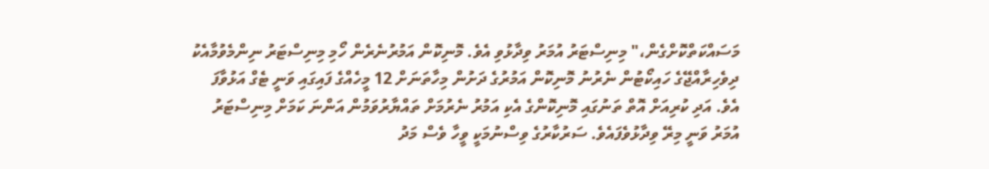މަސައްކަތްކޮށްގެން،" މިނިސްޓަރު އުމަރު ވިދާޅުވި އެވެ. މޮނިކޮން އަމުރުނެރެން ހޯމި މިނިސްޓަރު ނިންމެވުމާއެކު ދިވެހިރާއްޖޭގެ ހައިކޯޓުން ނެރުނު މޮނިކޮން އަމުރުގެ ދަށުން މިހާތަނަށް 12 މީހެއްގެ ފައިގައި ވަނީ ޓެގް އަޅުވާފަ އެވެ. އަދި ކުރިއަށް އޮތް ތަނުގައި މޮނިކޮންގެ އެކި އަމުރު ނެރުމަށް ތައްޔާރުވަމުން އަންނަ ކަމަށް މިނިސްޓަރު އުމަރު ވަނީ މިރޭ ވިދާޅުވެފައެވެ. ސަރުކާރުގެ ވިސްނުމަކީ ވީހާ ވެސް މަދު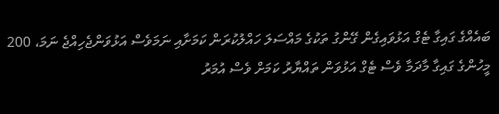ބައެއްގެ ގައިގާ ޓެގް އަޅުވައިގެން ގޭންގު ތަކުގެ މައްސަލަ ހައްލުކުރަން ކަމަށާއި ނަމަވެސް އަޅުވަންޖެހިއްޖެ ނަމަ، 200 މީހުންގެ ގައިގާ މާދަމާ ވެސް ޓެގް އަޅުވަން ތައްޔާރު ކަމަށް ވެސް އުމަރު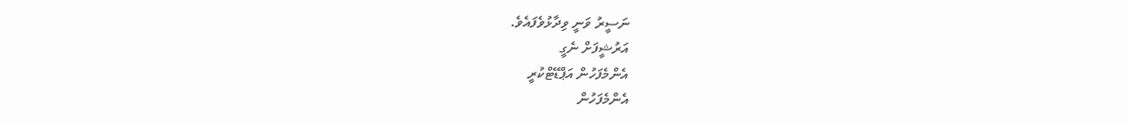ނަސީރު ވަނީ ވިދާޅުވެފައެވެ.
އަރުޝީފަށް ނެގީ
އެންމެފަހުން އަޕްޑޭޓްކުރީ
އެންމެފަހުން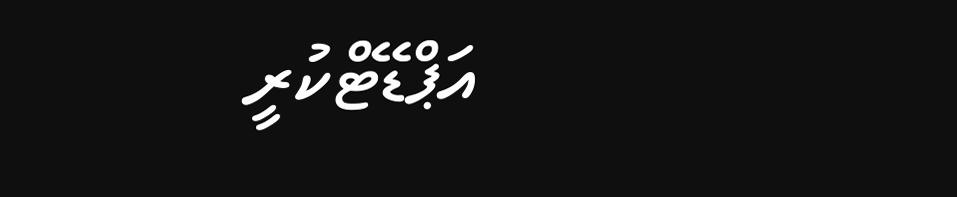އަޕްޑޭޓްކުރީ